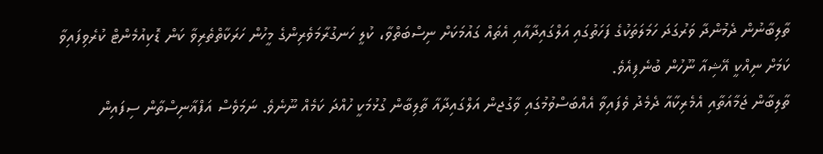ތާލިބާނުން ދެމުންދާ ވަރުގަދަ ހަމަލަތަކުގެ ފަހަތުގައި އަލްގައިދާއާއި އެތައް ގައުމަކަށް ނިސްބަތްވާ، ކުލީ ހަނގުރާމަވެރިންގެ މީހުން ހަރަކާތްތެރިވާ ކަން ޑޮކިއުމެންޓް ކުރެވިފައިވާ ކަމަށް ނިއްކީ އޭޝިއާ ނޫހުން ބުނެފިއެވެ.
ތާލިބާން ޖަމާއަތާއި އެމެރިކާއާ ދެމެދު ވެފައިވާ އެއްބަސްވުމުގައި ވާގުޖން އަލްގައިދާއާ ތާލިބާން ގުޅުމަކީ ހުއްދަ ކަމެއް ނޫނެވެ. ނަމަވެސް އަފްޣާނިސްތާން ސިފައިން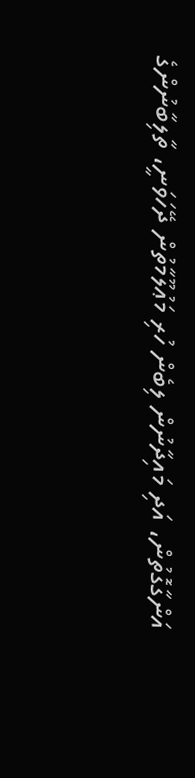އަންގާގޮތުން، އަދި މައިދާނުން ލިބެން ހުރި މަޢުލޫމާތުން ދޭހަވަނީ، ތާލިބާނުންގެ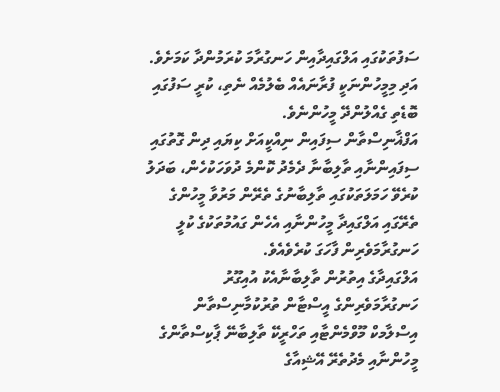ސަފުތަކުގައި އަލްގައިދާއިން ހަނގުރާމަ ކުރަމުންދާ ކަމަށެވެ. އަދި މިމީހުންނަކީ ފުރާނައެއް ބެލުމެއް ނެތި، ކުރީ ސަފުގައި ބޮޑެތި ގެއްލުންދޭ މީހުންނެވެ.
އަފްޣާނިސްތާން ސިފައިން ނިއްކީއަށް ކިޔައި ދިން ގޮތުގައި ސިފައިންނާއި ތާލިބާނާ ދެމެދު ކޮންމެ ދުވަހަކުހެން، ބަދަލު ކުރެވޭ ހަމަލަތަކުގައި ތާލިބާނުގެ ތެރޭން މަރުވާ މީހުންގެ ތެރޭގައި އަލްގައިދާ މީހުންނާއި އެހެން ގައުމުތަކުގެ ކުލީ ހަނގުރާމަވެރިން ފާހަގަ ކުރެވެއެވެ.
އަލްގައިދާގެ އިތުރުން ތާލިބާނާއެކު އުއިގޫރު ހަނގުރާމަވެރިންގެ އީސްޓާން ތުރުކުމާނިސްތާން އިސްލާމކް މޫވްމެންޓާއި ތަހްރީކޭ ތާލިބާނޭ ޕާކިސްތާންގެ މީހުންނާއި މެދުތެރޭ އޭޝިއާގެ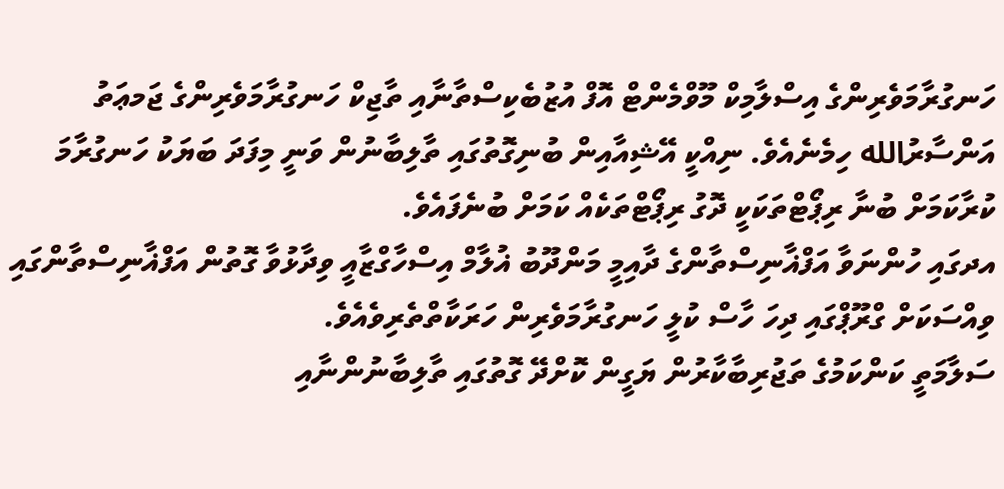ހަނގުރާމަވެރިންގެ އިސްލާމިކް މޫވްމެންޓް އޮފް އުޒުބެކިސްތާނާއި ތާޖިކް ހަނގުރާމަވެރިންގެ ޖަމޢަތު އަންސާރުالله ހިމެނެއެވެ. ނިއްކީ އޭޝިއާއިން ބުނިގޮތުގައި ތާލިބާނުން ވަނީ މިފަދަ ބަޔަކު ހަނގުރާމަ ކުރާކަމަށް ބުނާ ރިޕޯޓްތަކަކީ ދޮގު ރިޕޯޓްތަކެއް ކަމަށް ބުނެފައެވެ.
އދގައި ހުންނަވާ އަފްޣާނިސްތާންގެ ދާއިމީ މަންދޫބު ޣުލާމް އިސްހާގްޒާއީ ވިދާޅުވާ ގޮތުން އަފްޣާނިސްތާންގައި ވިއްސަކަށް ގްރޫޕްގައި ދިހަ ހާސް ކުލީ ހަނގުރާމަވެރިން ހަރަކާތްތެރިވެއެވެ.
ސަލާމަތީ ކަންކަމުގެ ތަޖުރިބާކާރުން ޔަގީން ކޮށްދޭ ގޮތުގައި ތާލިބާނުންނާއި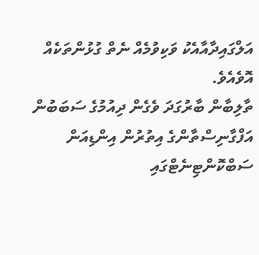އަލްގައިދާއާއެކު ވަކިވުމެއް ނެތް ގުޅުންތަކެއް އޮވެއެވެ.
ތާލިބާން ބާރުގަދަ ވެގެން ދިއުމުގެ ސަބަބުން އަފްގާނިސްތާންގެ އިތުރުން އިންޑިއަން ސަބްކޮންޓިނެޓްގައި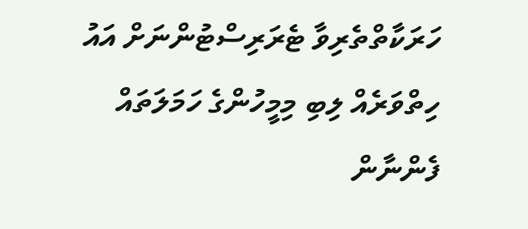ހަރަކާތްތެރިވާ ޓެރަރިސްޓުންނަށް އައު ހިތްވަރެއް ލިބި މިމީހުންގެ ހަމަލަތައް ފެންނާން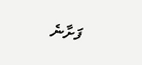ފަށާނެ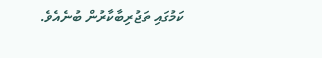ކަމުގައި ތަޖުރިބާކާރުން ބުނެއެވެ.